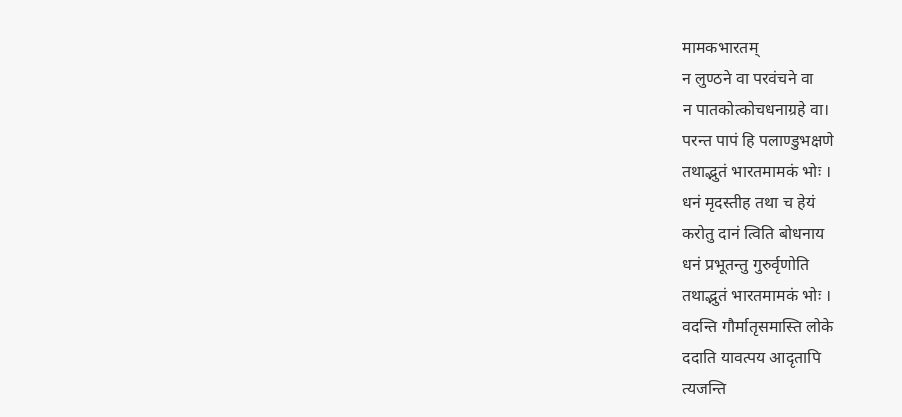मामकभारतम्
न लुण्ठने वा परवंचने वा
न पातकोत्कोचधनाग्रहे वा।
परन्त पापं हि पलाण्डुभक्षणे
तथाद्भुतं भारतमामकं भोः ।
धनं मृदस्तीह तथा च हेयं
करोतु दानं त्विति बोधनाय
धनं प्रभूतन्तु गुरुर्वृणोति
तथाद्भुतं भारतमामकं भोः ।
वदन्ति गौर्मातृसमास्ति लोके
ददाति यावत्पय आदृतापि
त्यजन्ति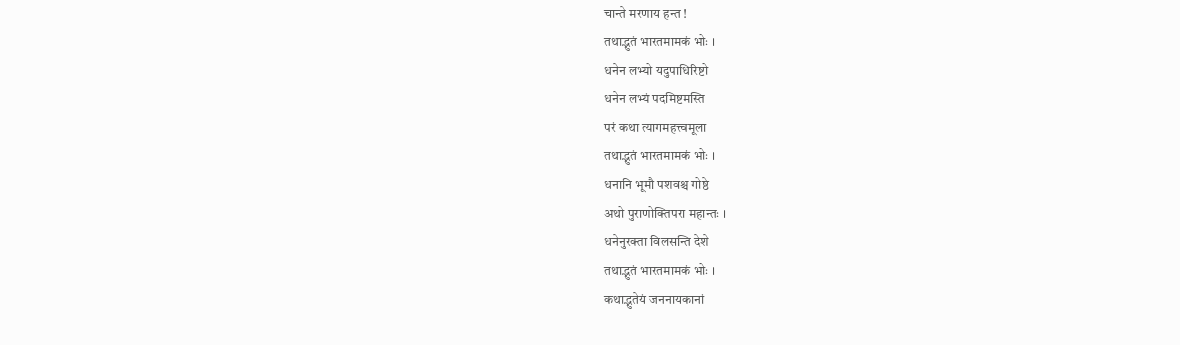चान्ते मरणाय हन्त !
तथाद्भुतं भारतमामकं भोः ।
धनेन लभ्यो यदुपाधिरिष्टो
धनेन लभ्यं पदमिष्टमस्ति
परं कथा त्यागमहत्त्वमूला
तथाद्भुतं भारतमामकं भोः ।
धनानि भूमौ पशवश्च गोष्ठे
अथो पुराणोक्तिपरा महान्तः ।
धनेनुरक्ता विलसन्ति देशे
तथाद्भुतं भारतमामकं भोः ।
कथाद्भुतेयं जननायकानां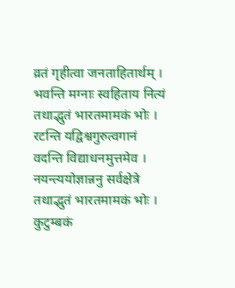व्रतं गृहीत्वा जनताहितार्थम् ।
भवन्ति मग्नाः स्वहिताय नित्यं
तथाद्भुतं भारतमामकं भोः ।
रटन्ति यद्विश्वगुरुत्वगानं
वदन्ति विद्याधनमुत्तमेव ।
नयन्त्ययोज्ञान्ननु सर्वक्षेत्रे
तथाद्भुतं भारतमामकं भोः ।
कुटुम्बकं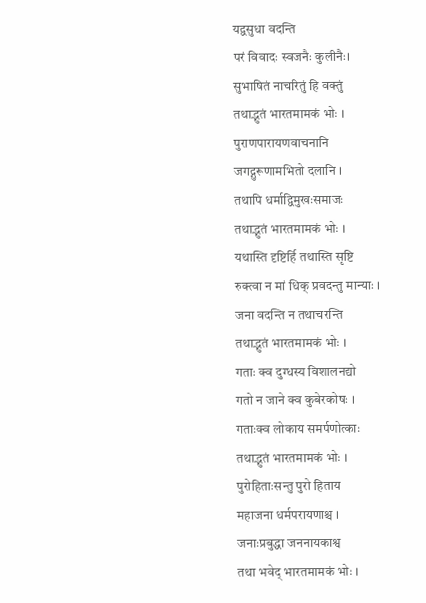यद्वसुधा वदन्ति
परं विवादः स्वजनैः कुलीनैः।
सुभाषितं नाचरितुं हि वक्तुं
तथाद्भुतं भारतमामकं भोः ।
पुराणपारायणवाचनानि
जगद्गुरूणामभितो दलानि ।
तथापि धर्माद्विमुखःसमाजः
तथाद्भुतं भारतमामकं भोः ।
यथास्ति दृष्टिर्हि तथास्ति सृष्टि
रुक्त्वा न मां धिक् प्रवदन्तु मान्याः ।
जना वदन्ति न तथाचरन्ति
तथाद्भुतं भारतमामकं भोः ।
गताः क्व दुग्धस्य विशालनद्यो
गतो न जाने क्व कुबेरकोषः ।
गताःक्व लोकाय समर्पणोत्काः
तथाद्भुतं भारतमामकं भोः ।
पुरोहिताःसन्तु पुरो हिताय
महाजना धर्मपरायणाश्च ।
जनाःप्रबुद्धा जननायकाश्व
तथा भवेद् भारतमामकं भोः ।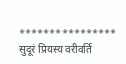****************
सुदूरं प्रियस्य वरीवर्ति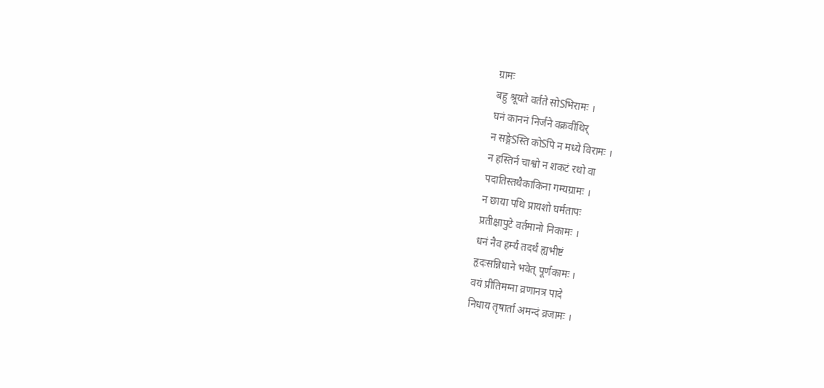ग्रामः
बहु श्रूयते वर्तते सोSभिरामः ।
घनं काननं निर्जने वक्रवीथिर्
न सङ्गेSस्ति कोSपि न मध्ये विरामः ।
न हस्तिर्न चाश्वो न शकटं रथो वा
पदातिस्तथैकाकिना गम्यग्रामः ।
न छाया पथि प्रायशो घर्मतापः
प्रतीक्षापुटे वर्तमानो निकामः ।
धनं नैव हर्म्यं तदर्थं ह्यभीष्टं
हृदःसन्निधाने भवेत् पूर्णकामः ।
वयं प्रीतिमग्ना व्रणानत्र पादे
निधाय तृषार्ता अमन्दं व्रजामः ।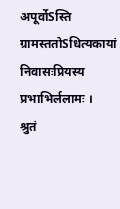अपूर्वोSस्ति ग्रामस्ततोSधित्यकायां
निवासःप्रियस्य प्रभाभिर्ललामः ।
श्रुतं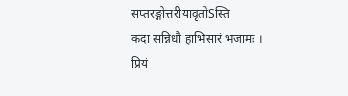सप्तरङ्गोत्तरीयावृतोSस्ति
कदा सन्निधौ हाभिसारं भजामः ।
प्रियं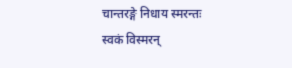चान्तरङ्गे निधाय स्मरन्तः
स्वकं विस्मरन्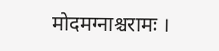मोदमग्नाश्चरामः ।